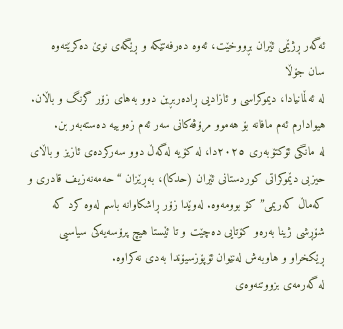ئەگەر ڕژێمی ئێران بڕووخێت، ئەوە دەرفەتێکە و ڕێگەی نوێ دەکرێتەوە
سان جۆڵا
لە ئەڵمانیادا، دیموکراسی و ئازادیی ڕادەربڕین دوو بەهای زۆر گرنگ و باڵان. هیوادارم ئەم مافانە بۆ هەموو مرۆڤەکانی سەر ئەم زەوییە دەستەبەر بن.
لە مانگی ئۆکتۆبەری ٢٠٢٥دا، لە کۆیە لەگەڵ دوو سەرکردەی ئازیز و باڵای حیزبی دێموکراتی کوردستانی ئێران (حدکا)، بەڕێزان “حەمەنەزیف قادری و کەماڵ کەریمی” کۆ بوومەوە. لەوێدا زۆر ڕاشکاوانە باسم لەوە کرد کە شۆڕشی ژینا بەرەو کۆتایی دەچێت و تا ئێستا هیچ پرۆسەیەکی سیاسیی ڕێکخراو و هاوبەش لەنێوان ئۆپۆزسیۆندا بەدی نەکراوە.
لە گەرمەی بزووتنەوەی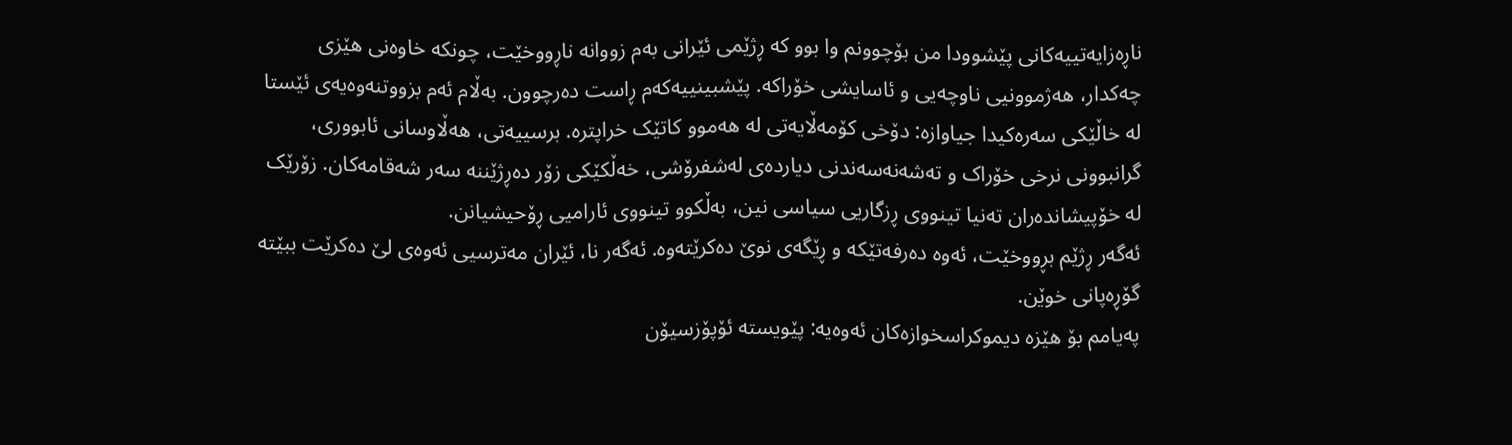ناڕەزایەتییەکانی پێشوودا من بۆچوونم وا بوو کە ڕژێمی ئێرانی بەم زووانە ناڕووخێت، چونکە خاوەنی هێزی چەکدار، هەژموونیی ناوچەیی و ئاسایشی خۆراکە. پێشبینییەکەم ڕاست دەرچوون. بەڵام ئەم بزووتنەوەیەی ئێستا لە خاڵێکی سەرەکیدا جیاوازە: دۆخی کۆمەڵایەتی لە هەموو کاتێک خراپترە. برسییەتی، هەڵاوسانی ئابووری، گرانبوونی نرخی خۆراک و تەشەنەسەندنی دیاردەی لەشفرۆشی، خەڵکێکی زۆر دەڕژێننە سەر شەقامەکان. زۆرێک لە خۆپیشاندەران تەنیا تینووی ڕزگاریی سیاسی نین، بەڵکوو تینووی ئارامیی ڕۆحیشیانن.
ئەگەر ڕژێم بڕووخێت، ئەوە دەرفەتێکە و ڕێگەی نوێ دەکرێتەوە. ئەگەر نا، ئێران مەترسیی ئەوەی لێ دەکرێت ببێتە گۆڕەپانی خوێن.
پەیامم بۆ هێزە دیموکراسخوازەکان ئەوەیە: پێویستە ئۆپۆزسیۆن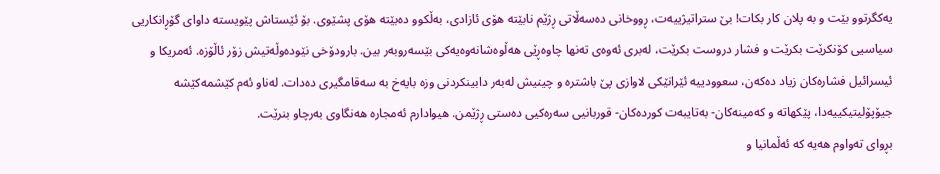یەکگرتوو بێت و بە پلان کار بکات! بێ ستراتیژییەت، ڕووخانی دەسەڵاتی ڕژێم نابێتە هۆی ئازادی، بەڵکوو دەبێتە هۆی پشێوی. بۆ ئێستاش پێویستە داوای گۆڕانکاریی سیاسیی کۆنکرێت بکرێت و فشار دروست بکرێت، لەبری ئەوەی تەنها چاوەڕێی هەڵوەشانەوەیەکی بێسەروبەر بین. بارودۆخی نێودەوڵەتیش زۆر ئاڵۆزە. ئەمریکا و ئیسرائیل فشارەکان زیاد دەکەن، سعوودییە ئێرانێکی لاوازی پێ باشترە و چینیش لەبەر دابینکردنی وزە بایەخ بە سەقامگیری دەدات. لەناو ئەم کێشمەکێشە جیۆپۆلیتیکییەدا، پێکهاتە و کەمینەکان- بەتایبەت کوردەکان- قوربانیی سەرەکیی دەستی ڕژێمن. هیوادارم ئەمجارە هەنگاوی بەرچاو بنرێت.
بڕوای تەواوم هەیە کە ئەڵمانیا و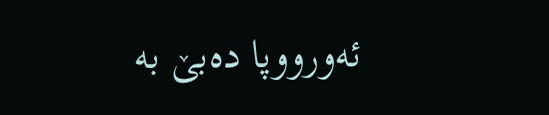ئەورووپا دەبێ بە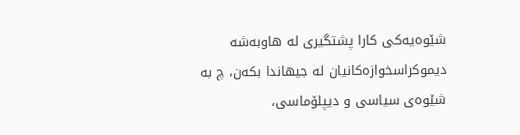شێوەیەکی کارا پشتگیری لە هاوبەشە دیموکراسخوازەکانیان لە جیهاندا بکەن، چ بە شێوەی سیاسی و دیپلۆماسی،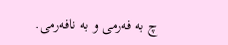چ بە فەرمی و بە نافەرمی.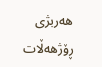هەربژی ڕۆژهەڵات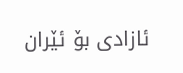ئازادی بۆ ئێران